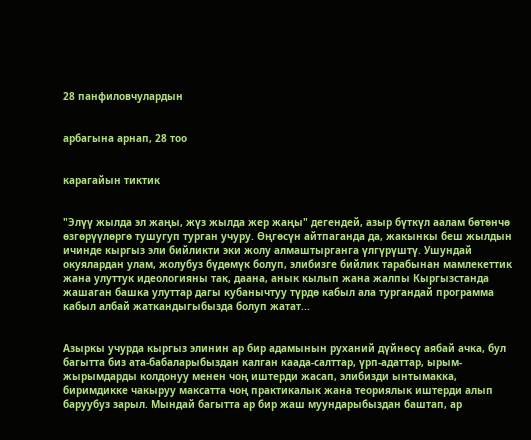28 панфиловчулардын


арбагына арнап, 28 тоо


карагайын тиктик


"Элүү жылда эл жаңы, жүз жылда жер жаңы" дегендей, азыр бүткүл аалам бөтөнчө өзгөрүүлөргө тушугуп турган учуру. Өңгөсүн айтпаганда да, жакынкы беш жылдын ичинде кыргыз эли бийликти эки жолу алмаштырганга үлгүрүштү. Ушундай окуялардан улам, жолубуз бүдөмүк болуп, элибизге бийлик тарабынан мамлекеттик жана улуттук идеологияны так, даана, анык кылып жана жалпы Кыргызстанда жашаган башка улуттар дагы кубанычтуу түрдө кабыл ала тургандай программа кабыл албай жаткандыгыбызда болуп жатат...


Азыркы учурда кыргыз элинин ар бир адамынын руханий дүйнөсү аябай ачка, бул багытта биз ата-бабаларыбыздан калган каада-салттар, үрп-адаттар, ырым-жырымдарды колдонуу менен чоң иштерди жасап, элибизди ынтымакка, биримдикке чакыруу максатта чоң практикалык жана теориялык иштерди алып баруубуз зарыл. Мындай багытта ар бир жаш муундарыбыздан баштап, ар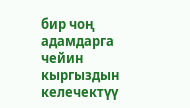бир чоң адамдарга чейин кыргыздын келечектүү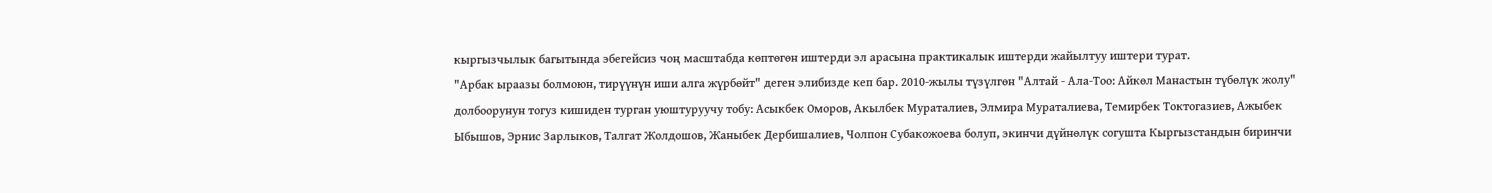кыргызчылык багытында эбегейсиз чоң масштабда көптөгөн иштерди эл арасына практикалык иштерди жайылтуу иштери турат.
"Арбак ыраазы болмоюн, тирүүнүн иши алга жүрбөйт" деген элибизде кеп бар. 2010-жылы түзүлгөн "Алтай - Ала-Тоо: Айкөл Манастын түбөлүк жолу" долбоорунун тогуз кишиден турган уюштуруучу тобу: Асыкбек Оморов, Акылбек Мураталиев, Элмира Мураталиева, Темирбек Токтогазиев, Ажыбек Ыбышов, Эрнис Зарлыков, Талгат Жолдошов, Жаныбек Дербишалиев, Чолпон Субакожоева болуп, экинчи дүйнөлүк согушта Кыргызстандын биринчи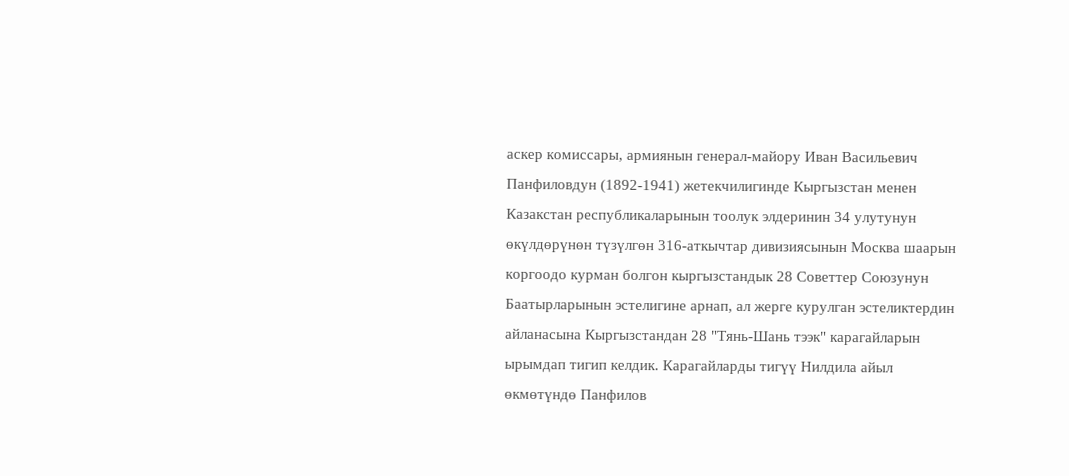аскер комиссары, армиянын генерал-майору Иван Васильевич Панфиловдун (1892-1941) жетекчилигинде Кыргызстан менен Казакстан республикаларынын тоолук элдеринин 34 улутунун өкүлдөрүнөн түзүлгөн 316-аткычтар дивизиясынын Москва шаарын коргоодо курман болгон кыргызстандык 28 Советтер Союзунун
Баатырларынын эстелигине арнап, ал жерге курулган эстеликтердин айланасына Кыргызстандан 28 "Тянь-Шань тээк" карагайларын ырымдап тигип келдик. Карагайларды тигүү Нилдила айыл өкмөтүндө Панфилов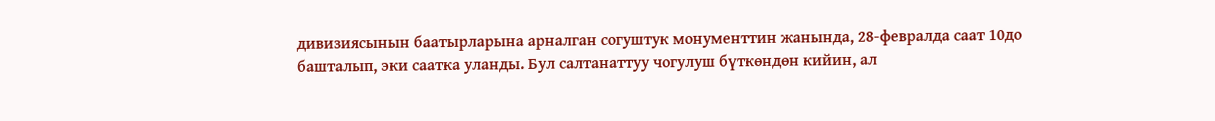дивизиясынын баатырларына арналган согуштук монументтин жанында, 28-февралда саат 10до башталып, эки саатка уланды. Бул салтанаттуу чогулуш бүткөндөн кийин, ал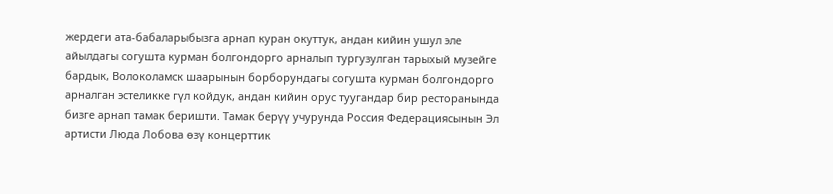жердеги ата-бабаларыбызга арнап куран окуттук, андан кийин ушул эле айылдагы согушта курман болгондорго арналып тургузулган тарыхый музейге бардык, Волоколамск шаарынын борборундагы согушта курман болгондорго арналган эстеликке гүл койдук, андан кийин орус туугандар бир ресторанында бизге арнап тамак беришти. Тамак берүү учурунда Россия Федерациясынын Эл артисти Люда Лобова өзү концерттик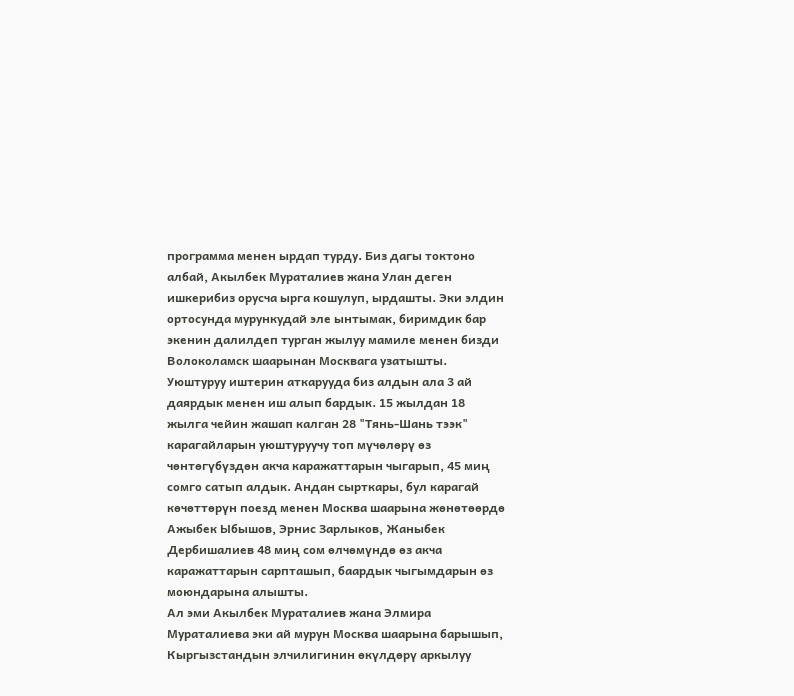программа менен ырдап турду. Биз дагы токтоно албай, Акылбек Мураталиев жана Улан деген ишкерибиз орусча ырга кошулуп, ырдашты. Эки элдин ортосунда мурункудай эле ынтымак, биримдик бар экенин далилдеп турган жылуу мамиле менен бизди Волоколамск шаарынан Москвага узатышты.
Уюштуруу иштерин аткарууда биз алдын ала 3 ай даярдык менен иш алып бардык. 15 жылдан 18 жылга чейин жашап калган 28 "Тянь-Шань тээк" карагайларын уюштуруучу топ мүчөлөрү өз чөнтөгүбүздөн акча каражаттарын чыгарып, 45 миң сомго сатып алдык. Андан сырткары, бул карагай көчөттөрүн поезд менен Москва шаарына жөнөтөөрдө Ажыбек Ыбышов, Эрнис Зарлыков, Жаныбек Дербишалиев 48 миң сом өлчөмүндө өз акча каражаттарын сарпташып, баардык чыгымдарын өз моюндарына алышты.
Ал эми Акылбек Мураталиев жана Элмира Мураталиева эки ай мурун Москва шаарына барышып, Кыргызстандын элчилигинин өкүлдөрү аркылуу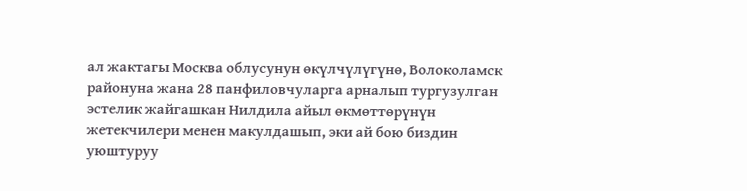ал жактагы Москва облусунун өкүлчүлүгүнө, Волоколамск районуна жана 28 панфиловчуларга арналып тургузулган эстелик жайгашкан Нилдила айыл өкмөттөрүнүн жетекчилери менен макулдашып, эки ай бою биздин уюштуруу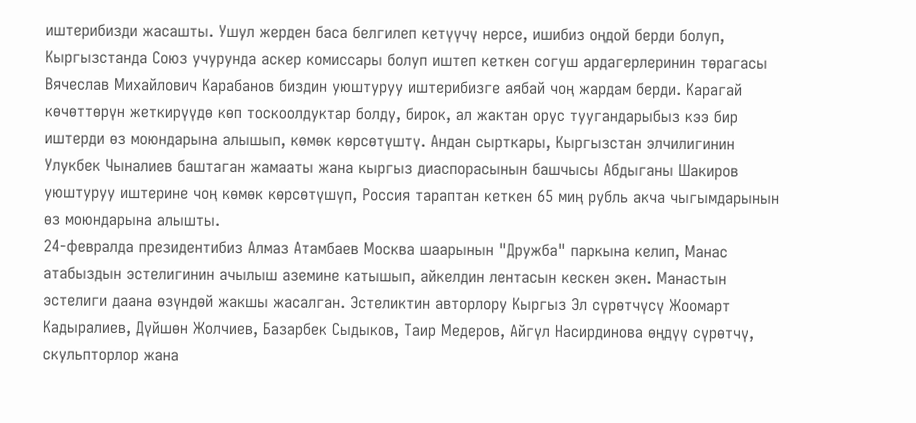иштерибизди жасашты. Ушул жерден баса белгилеп кетүүчү нерсе, ишибиз оңдой берди болуп, Кыргызстанда Союз учурунда аскер комиссары болуп иштеп кеткен согуш ардагерлеринин төрагасы Вячеслав Михайлович Карабанов биздин уюштуруу иштерибизге аябай чоң жардам берди. Карагай көчөттөрүн жеткирүүдө көп тоскоолдуктар болду, бирок, ал жактан орус туугандарыбыз кээ бир иштерди өз моюндарына алышып, көмөк көрсөтүштү. Андан сырткары, Кыргызстан элчилигинин Улукбек Чыналиев баштаган жамааты жана кыргыз диаспорасынын башчысы Абдыганы Шакиров уюштуруу иштерине чоң көмөк көрсөтүшүп, Россия тараптан кеткен 65 миң рубль акча чыгымдарынын өз моюндарына алышты.
24-февралда президентибиз Алмаз Атамбаев Москва шаарынын "Дружба" паркына келип, Манас атабыздын эстелигинин ачылыш аземине катышып, айкелдин лентасын кескен экен. Манастын эстелиги даана өзүндөй жакшы жасалган. Эстеликтин авторлору Кыргыз Эл сүрөтчүсү Жоомарт Кадыралиев, Дүйшөн Жолчиев, Базарбек Сыдыков, Таир Медеров, Айгүл Насирдинова өңдүү сүрөтчү, скульпторлор жана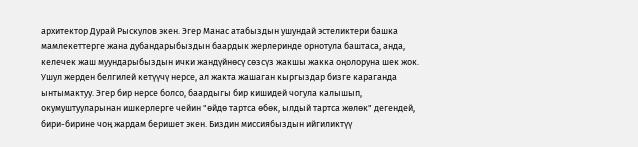архитектор Дурай Рыскулов экен. Эгер Манас атабыздын ушундай эстеликтери башка мамлекеттерге жана дубандарыбыздын баардык жерлеринде орнотула баштаса, анда, келечек жаш муундарыбыздын ички жандүйнөсү сөзсүз жакшы жакка оңолоруна шек жок.
Ушул жерден белгилей кетүүчү нерсе, ал жакта жашаган кыргыздар бизге караганда ынтымактуу. Эгер бир нерсе болсо, баардыгы бир кишидей чогула калышып, окумуштууларынан ишкерлерге чейин "өйдө тартса өбөк, ылдый тартса жөлөк" дегендей, бири-бирине чоң жардам беришет экен. Биздин миссиябыздын ийгиликтүү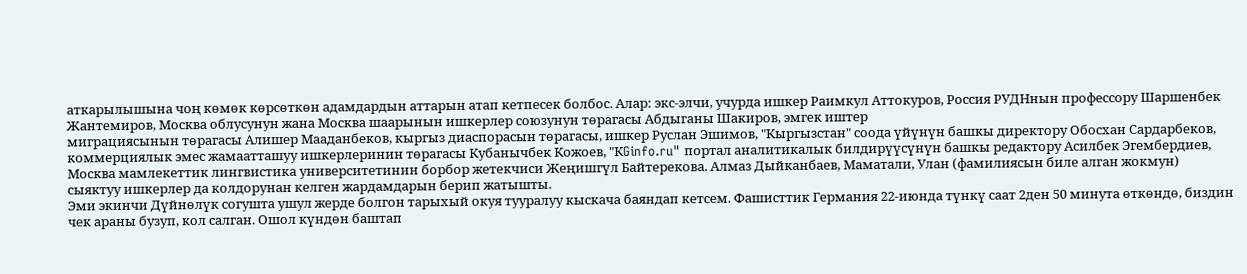аткарылышына чоң көмөк көрсөткөн адамдардын аттарын атап кетпесек болбос. Алар: экс-элчи, учурда ишкер Раимкул Аттокуров, Россия РУДНнын профессору Шаршенбек Жантемиров, Москва облусунун жана Москва шаарынын ишкерлер союзунун төрагасы Абдыганы Шакиров, эмгек иштер
миграциясынын төрагасы Алишер Мааданбеков, кыргыз диаспорасын төрагасы, ишкер Руслан Эшимов, "Кыргызстан" соода үйүнүн башкы директору Обосхан Сардарбеков, коммерциялык эмес жамаатташуу ишкерлеринин төрагасы Кубанычбек Кожоев, "КGinfo.ru" портал аналитикалык билдирүүсүнүн башкы редактору Асилбек Эгембердиев, Москва мамлекеттик лингвистика университетинин борбор жетекчиси Жеңишгүл Байтерекова. Алмаз Дыйканбаев, Маматали, Улан (фамилиясын биле алган жокмун)
сыяктуу ишкерлер да колдорунан келген жардамдарын берип жатышты.
Эми экинчи Дүйнөлүк согушта ушул жерде болгон тарыхый окуя тууралуу кыскача баяндап кетсем. Фашисттик Германия 22-июнда түнкү саат 2ден 50 минута өткөндө, биздин чек араны бузуп, кол салган. Ошол күндөн баштап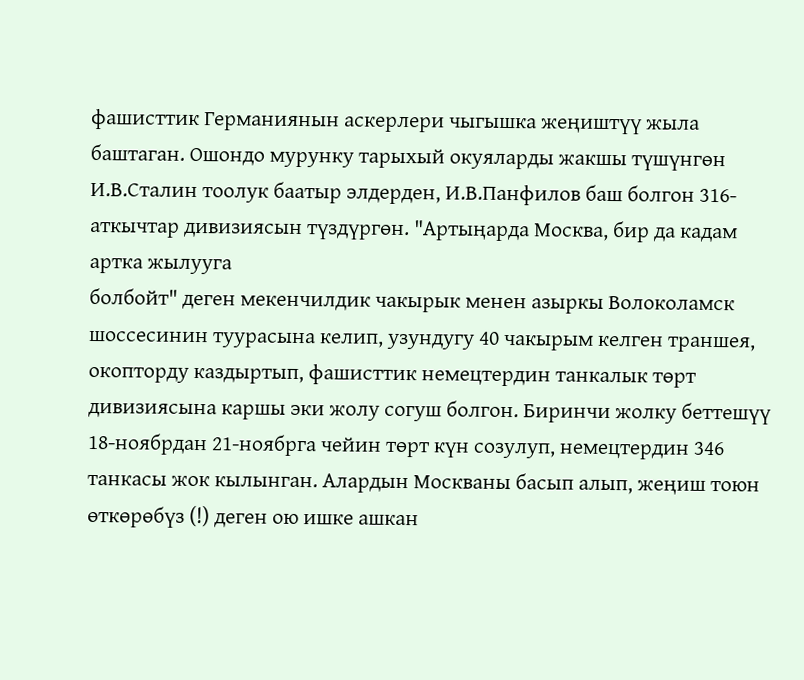фашисттик Германиянын аскерлери чыгышка жеңиштүү жыла баштаган. Ошондо мурунку тарыхый окуяларды жакшы түшүнгөн И.В.Сталин тоолук баатыр элдерден, И.В.Панфилов баш болгон 316-аткычтар дивизиясын түздүргөн. "Артыңарда Москва, бир да кадам артка жылууга
болбойт" деген мекенчилдик чакырык менен азыркы Волоколамск шоссесинин туурасына келип, узундугу 40 чакырым келген траншея, окопторду каздыртып, фашисттик немецтердин танкалык төрт дивизиясына каршы эки жолу согуш болгон. Биринчи жолку беттешүү 18-ноябрдан 21-ноябрга чейин төрт күн созулуп, немецтердин 346 танкасы жок кылынган. Алардын Москваны басып алып, жеңиш тоюн өткөрөбүз (!) деген ою ишке ашкан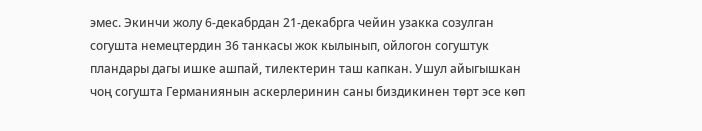эмес. Экинчи жолу 6-декабрдан 21-декабрга чейин узакка созулган согушта немецтердин 36 танкасы жок кылынып, ойлогон согуштук пландары дагы ишке ашпай, тилектерин таш капкан. Ушул айыгышкан чоң согушта Германиянын аскерлеринин саны биздикинен төрт эсе көп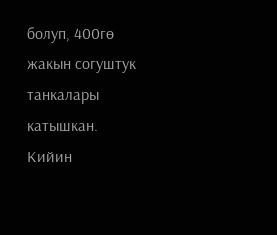болуп, 400гө жакын согуштук танкалары катышкан. Кийин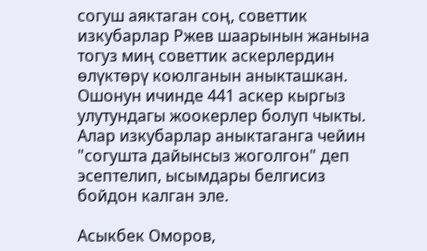согуш аяктаган соң, советтик изкубарлар Ржев шаарынын жанына тогуз миң советтик аскерлердин өлүктөрү коюлганын аныкташкан. Ошонун ичинде 441 аскер кыргыз улутундагы жоокерлер болуп чыкты. Алар изкубарлар аныктаганга чейин "согушта дайынсыз жоголгон" деп эсептелип, ысымдары белгисиз бойдон калган эле.

Асыкбек Оморов,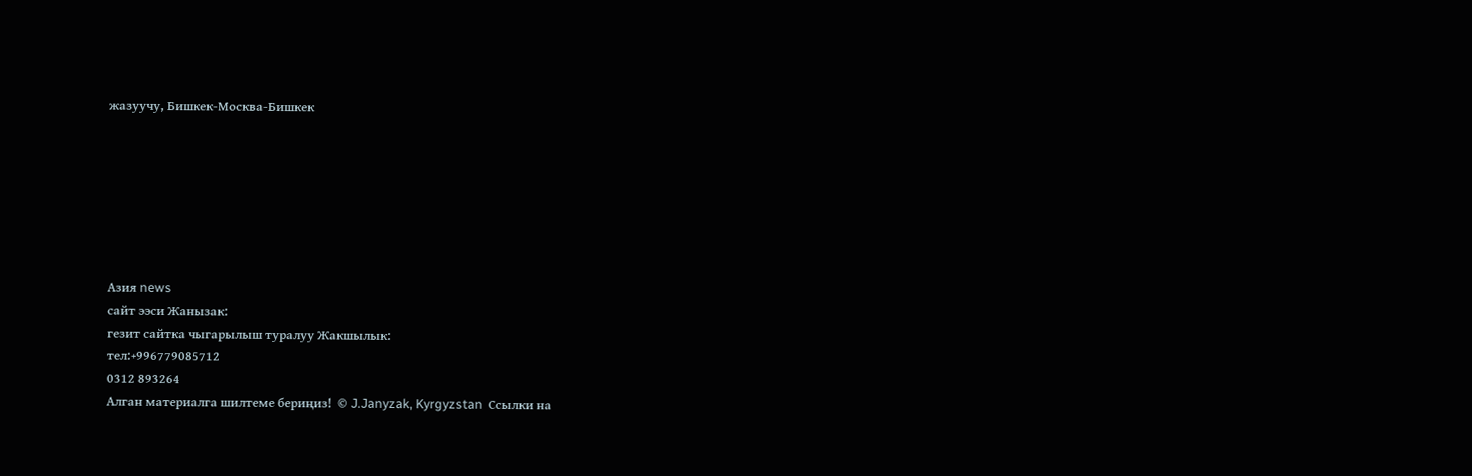жазуучу, Бишкек-Москва-Бишкек







Азия news
сайт ээси Жанызак:
гезит сайтка чыгарылыш туралуу Жакшылык:
тел:+996779085712
0312 893264
Алган материалга шилтеме бериңиз!  © J.Janyzak, Kyrgyzstan  Ссылки на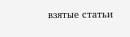взятые статьи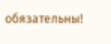обязательны!